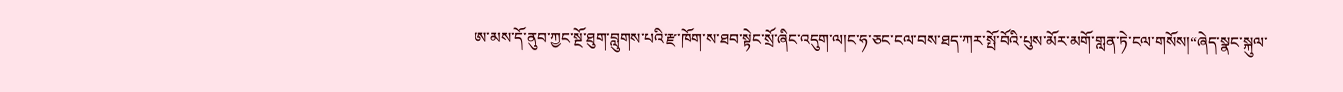ཨ་མས་དོ་ནུབ་ཀྱང་སྔོ་ཐུག་བླུགས་པའི་རྫ་ཁོག་ས་ཐབ་སྟེང་སྲོ་ཞིང་འདུག་ལ།ང་ཧ་ཅང་ངལ་བས་ཐད་ཀར་སྤོ་བོའི་པུས་མོར་མགོ་གླན་ཏེ་ངལ་གསོས།“ཞེད་སྣང་སྐུལ་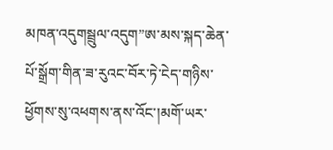མཁན་འདུགསྦྲུལ་འདུག”ཨ་མས་སྐད་ཆེན་པོ་སྒྲོག་གིན་ཟ་རུའང་བོར་ཏེ་ངེད་གཉིས་ཕྱོགས་སུ་འཕགས་ནས་འོང་།མགོ་ཡར་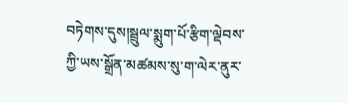བཏེགས་དུས།སྦྲུལ་སྨུག་པོ་རྩིག་ལྡེབས་ཀྱི་ཡས་སྒྲོན་མཚམས་སུ་ག་ལེར་ནུར་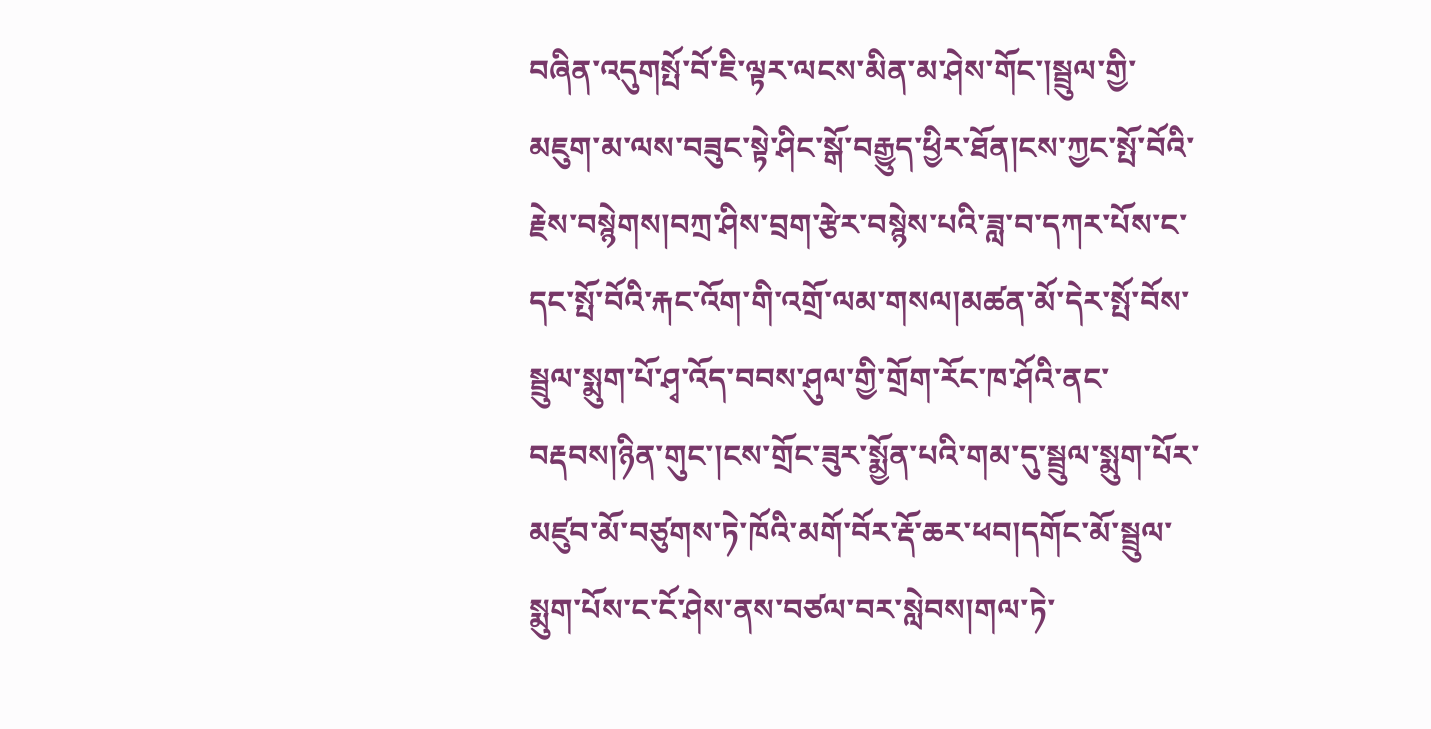བཞིན་འདུགསྤོ་བོ་ཇི་ལྟར་ལངས་མིན་མ་ཤེས་གོང་།སྦྲུལ་གྱི་མཇུག་མ་ལས་བཟུང་སྟེ་ཤིང་སྒོ་བརྒྱུད་ཕྱིར་ཐོན།ངས་ཀྱང་སྤོ་བོའི་རྗེས་བསྙེགས།བཀྲ་ཤིས་བྲག་རྩེར་བསྙེས་པའི་ཟླ་བ་དཀར་པོས་ང་དང་སྤོ་བོའི་རྐང་འོག་གི་འགྲོ་ལམ་གསལ།མཚན་མོ་དེར་སྤོ་བོས་སྦྲུལ་སྨུག་པོ་ཤྭ་འོད་བབས་ཤུལ་གྱི་གྲོག་རོང་ཁ་ཤོའི་ནང་བརྡབས།ཉིན་གུང་།ངས་གྲོང་ཟུར་སྨྱོན་པའི་གམ་དུ་སྦྲུལ་སྨུག་པོར་མཛུབ་མོ་བཙུགས་ཏེ་ཁོའི་མགོ་བོར་རྡོ་ཆར་ཕབ།དགོང་མོ་སྦྲུལ་སྨུག་པོས་ང་ངོ་ཤེས་ནས་བཙལ་བར་སླེབས།གལ་ཏེ་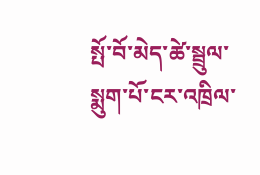སྤོ་བོ་མེད་ཚེ་སྦྲུལ་སྨུག་པོ་ངར་འཁྲིལ་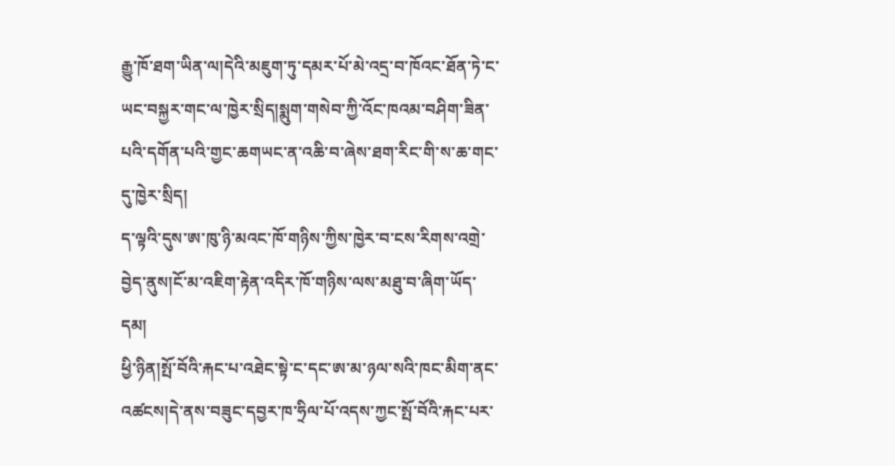རྒྱུ་ཁོ་ཐག་ཡིན་ལ།དེའི་མཇུག་ཏུ་དམར་པོ་མེ་འདྲ་བ་ཁོའང་ཐོན་ཏེ་ང་ཡང་བསྐྱར་གང་ལ་ཁྱེར་སྲིད།སྨུག་གསེབ་ཀྱི་འོང་ཁའམ་བཤིག་ཟིན་པའི་དགོན་པའི་གྱང་ཆགཡང་ན་འཆི་བ་ཞེས་ཐག་རིང་གི་ས་ཆ་གང་དུ་ཁྱེར་སྲིད།
ད་ལྟའི་དུས་ཨ་ཁུ་ཉི་མའང་ཁོ་གཉིས་ཀྱིས་ཁྱེར་བ་ངས་རིགས་འགྲེ་བྱེད་ནུས།ངོ་མ་འཇིག་རྟེན་འདིར་ཁོ་གཉིས་ལས་མཐུ་བ་ཞིག་ཡོད་དམ།
ཕྱི་ཉིན།སྤོ་བོའི་རྐང་པ་འཐེང་སྟེ་ང་དང་ཨ་མ་ཉལ་སའི་ཁང་མིག་ནང་འཚངས།དེ་ནས་བཟུང་དབྱར་ཁ་ཧྲིལ་པོ་འདས་ཀྱང་སྤོ་བོའི་རྐང་པར་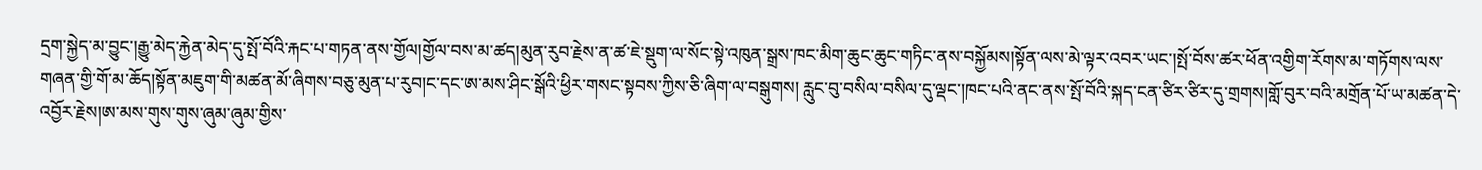དྲག་སྐྱེད་མ་བྱུང་།རྒྱུ་མེད་རྐྱེན་མེད་དུ་སྤོ་བོའི་རྐང་པ་གཏན་ནས་གྱོལ།གྱོལ་བས་མ་ཚད།མུན་རུབ་རྗེས་ན་ཚ་ཇེ་སྡུག་ལ་སོང་སྟེ་འཁུན་སྒྲས་ཁང་མིག་ཆུང་ཆུང་གཏིང་ནས་བསྐྱོམས།སྟོན་ལས་མེ་ལྟར་འབར་ཡང་།སྤོ་བོས་ཚར་ཕོན་འགྱིག་རོགས་མ་གཏོགས་ལས་གཞན་གྱི་གོ་མ་ཆོད།སྟོན་མཇུག་གི་མཚན་མོ་ཞིགས་བཅུ་མུན་པ་རུབ།ང་དང་ཨ་མས་ཤིང་སྒོའི་ཕྱིར་གསང་སྟབས་ཀྱིས་ཅི་ཞིག་ལ་བསྒུགས། རླུང་བུ་བསིལ་བསིལ་དུ་ལྡང་།ཁང་པའི་ནང་ནས་སྤོ་བོའི་སྐད་ངན་ཙིར་ཙིར་དུ་གྲགས།གློ་བུར་བའི་མགྲོན་པོ་ཡ་མཚན་དེ་འབྱོར་རྗེས།ཨ་མས་གུས་གུས་ཞུམ་ཞུམ་གྱིས་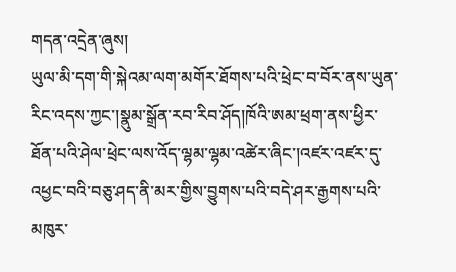གདན་འདྲེན་ཞུས།
ཡུལ་མི་དག་གི་སྐེའམ་ལག་མགོར་ཐོགས་པའི་ཕྲེང་བ་བོར་ནས་ཡུན་རིང་འདས་ཀྱང་།སྣུམ་སྒྲོན་རབ་རིབ་ཤོད།ཁོའི་ཨམ་ཕྲག་ནས་ཕྱིར་ཐོན་པའི་ཤེལ་ཕྲེང་ལས་འོད་ལྷམ་ལྷམ་འཚེར་ཞིང་།འཛར་འཛར་དུ་འཕྱང་བའི་བཅུ་ཤད་ནི་མར་གྱིས་བྱུགས་པའི་བདེ་ཤར་རྒྱགས་པའི་མཁུར་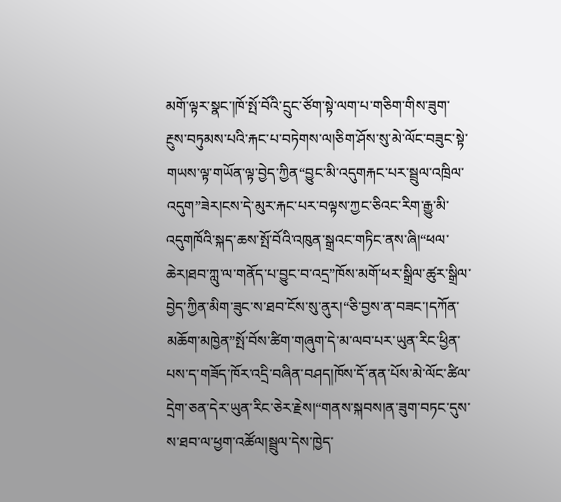མགོ་ལྟར་སྣང་།ཁོ་སྤོ་བོའི་དྲུང་ཙོག་སྟེ་ལག་པ་གཅིག་གིས་ཟུག་རྔུས་བཏུམས་པའི་རྐང་པ་བཏེགས་ལ།ཅིག་ཤོས་སུ་མེ་ལོང་བཟུང་སྟེ་གཡས་ལྟ་གཡོན་ལྟ་བྱེད་ཀྱིན“བྱུང་མི་འདུགརྐང་པར་སྦྲུལ་འཁྲིལ་འདུག”ཟེར།ངས་དེ་མུར་རྐང་པར་བལྟས་ཀྱང་ཅིའང་རིག་རྒྱུ་མི་འདུགཁོའི་སྐད་ཆས་སྤོ་བོའི་འཁུན་སྒྲའང་གཏིང་ནས་ཞི།“ཕལ་ཆེར།ཐབ་ཀླུ་ལ་གནོད་པ་བྱུང་བ་འདྲ”ཁོས་མགོ་ཕར་སྒྲིལ་ཚུར་སྒྲིལ་བྱེད་ཀྱིན་མིག་ཟུང་ས་ཐབ་ངོས་སུ་ནུར།“ཅི་བྱས་ན་བཟང་།དཀོན་མཆོག་མཁྱེན”སྤོ་བོས་ཚིག་གཞུག་དེ་མ་ལབ་པར་ཡུན་རིང་ཕྱིན་པས་ད་གཟོད་ཁོར་འདྲི་བཞིན་བཤད།ཁོས་དོ་ནན་པོས་མེ་ལོང་ཚིལ་དྲེག་ཅན་དེར་ཡུན་རིང་ཅེར་རྗེས།“གནས་སྐབས།ན་ཟུག་བཏང་དུས་ས་ཐབ་ལ་ཕྱག་འཚོལ།སྦྲུལ་དེས་ཁྱེད་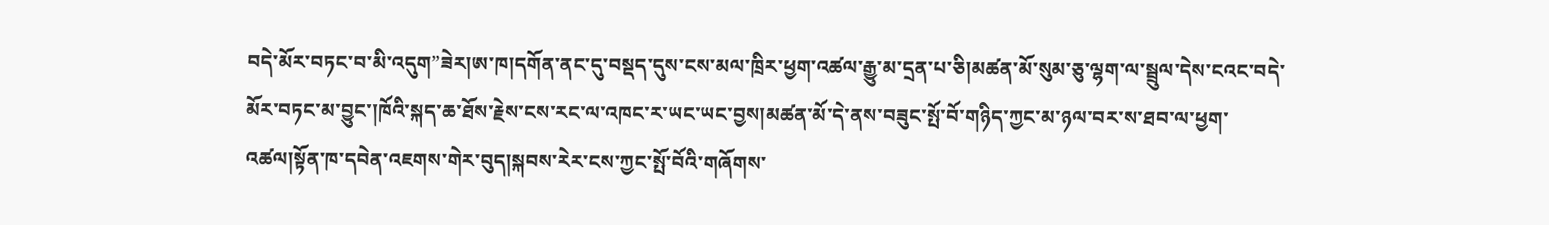བདེ་མོར་བཏང་བ་མི་འདུག”ཟེར།ཨ་ཁ།དགོན་ནང་དུ་བསྡད་དུས་ངས་མལ་ཁྲིར་ཕྱག་འཚལ་རྒྱུ་མ་དྲན་པ་ཅི།མཚན་མོ་སུམ་ཅུ་ལྷག་ལ་སྦྲུལ་དེས་ངའང་བདེ་མོར་བཏང་མ་བྱུང་།ཁོའི་སྐད་ཆ་ཐོས་རྗེས་ངས་རང་ལ་འཁང་ར་ཡང་ཡང་བྱས།མཚན་མོ་དེ་ནས་བཟུང་སྤོ་བོ་གཉིད་ཀྱང་མ་ཉལ་བར་ས་ཐབ་ལ་ཕྱག་འཚལ།སྟོན་ཁ་དབེན་འཇགས་གེར་བུད།སྐབས་རེར་ངས་ཀྱང་སྤོ་བོའི་གཞོགས་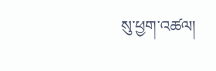སུ་ཕྱག་འཚལ།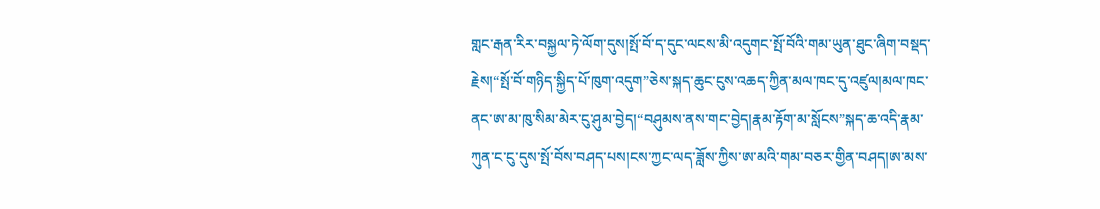གླང་རྒན་རིར་བསྐྱལ་ཏེ་ལོག་དུས།སྤོ་བོ་ད་དུང་ལངས་མི་འདུགང་སྤོ་བོའི་གམ་ཡུན་ཐུང་ཞིག་བསྡད་རྗེས།“སྤོ་བོ་གཉིད་སྐྱིད་པོ་ཁུག་འདུག”ཅེས་སྐད་ཆུང་ངུས་འཆད་ཀྱིན་མལ་ཁང་དུ་འཛུལ།མལ་ཁང་ནང་ཨ་མ་ཁུ་སིམ་མེར་ངུ་ཤུམ་བྱེད།“བཤུམས་ནས་གང་བྱེད།རྣམ་རྟོག་མ་སློངས”སྐད་ཆ་འདི་རྣམ་ཀུན་ང་ངུ་དུས་སྤོ་བོས་བཤད་པས།ངས་ཀྱང་ལད་ཟློས་ཀྱིས་ཨ་མའི་གམ་བཅར་གྱིན་བཤད།ཨ་མས་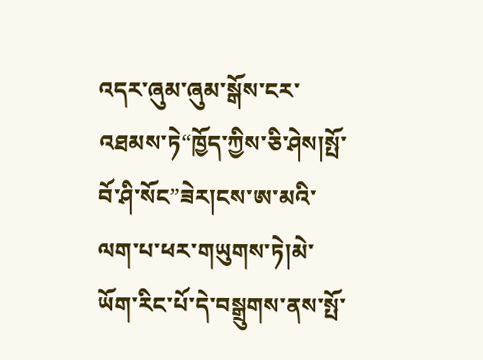འདར་ཞུམ་ཞུམ་སྒོས་ངར་འཐམས་ཏེ“ཁྱོད་ཀྱིས་ཅི་ཤེས།སྤོ་བོ་ཤི་སོང”ཟེར།ངས་ཨ་མའི་ལག་པ་ཕར་གཡུགས་ཏེ།མེ་ཡོག་རིང་པོ་དེ་བསྒྲུགས་ནས་སྤོ་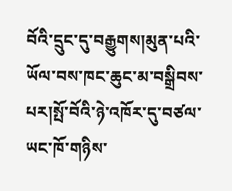བོའི་དྲུང་དུ་བརྒྱུགས།མུན་པའི་ཡོལ་བས་ཁང་ཆུང་མ་བསྒྲིབས་པར།སྤོ་བོའི་ཉེ་འཁོར་དུ་བཙལ་ཡང་ཁོ་གཉིས་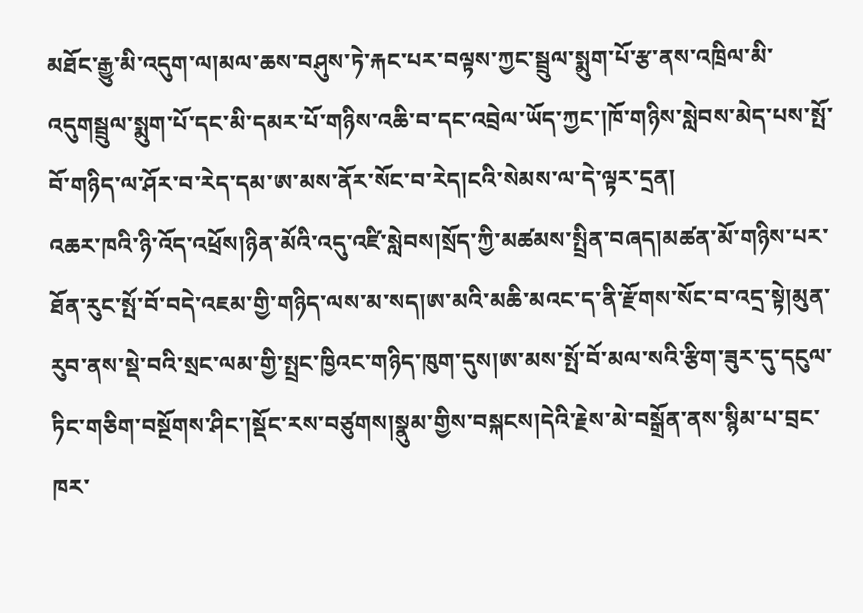མཐོང་རྒྱུ་མི་འདུག་ལ།མལ་ཆས་བཤུས་ཏེ་རྐང་པར་བལྟས་ཀྱང་སྦྲུལ་སྨུག་པོ་རྩ་ནས་འཁྲིལ་མི་འདུགསྦྲུལ་སྨུག་པོ་དང་མི་དམར་པོ་གཉིས་འཆི་བ་དང་འབྲེལ་ཡོད་ཀྱང་།ཁོ་གཉིས་སླེབས་མེད་པས་སྤོ་བོ་གཉིད་ལ་ཤོར་བ་རེད་དམ་ཨ་མས་ནོར་སོང་བ་རེད།ངའི་སེམས་ལ་དེ་ལྟར་དྲན།
འཆར་ཁའི་ཉི་འོད་འཕྲོས།ཉིན་མོའི་འདུ་འཛི་སླེབས།སྲོད་ཀྱི་མཚམས་སྤྲིན་བཞད།མཚན་མོ་གཉིས་པར་ཐོན་རུང་སྤོ་བོ་བདེ་འཇམ་གྱི་གཉིད་ལས་མ་སད།ཨ་མའི་མཆི་མའང་ད་ནི་རྫོགས་སོང་བ་འདྲ་སྟེ།མུན་རུབ་ནས་སྡེ་བའི་སྲང་ལམ་གྱི་སྤྲང་ཁྱིའང་གཉིད་ཁུག་དུས།ཨ་མས་སྤོ་བོ་མལ་སའི་རྩིག་ཟུར་དུ་དངུལ་ཏིང་གཅིག་བསྔོགས་ཤིང་།སྡོང་རས་བཙུགས།སྣུམ་གྱིས་བསྐངས།དེའི་རྗེས་མེ་བསྒྲོན་ནས་སྙིམ་པ་བྲང་ཁར་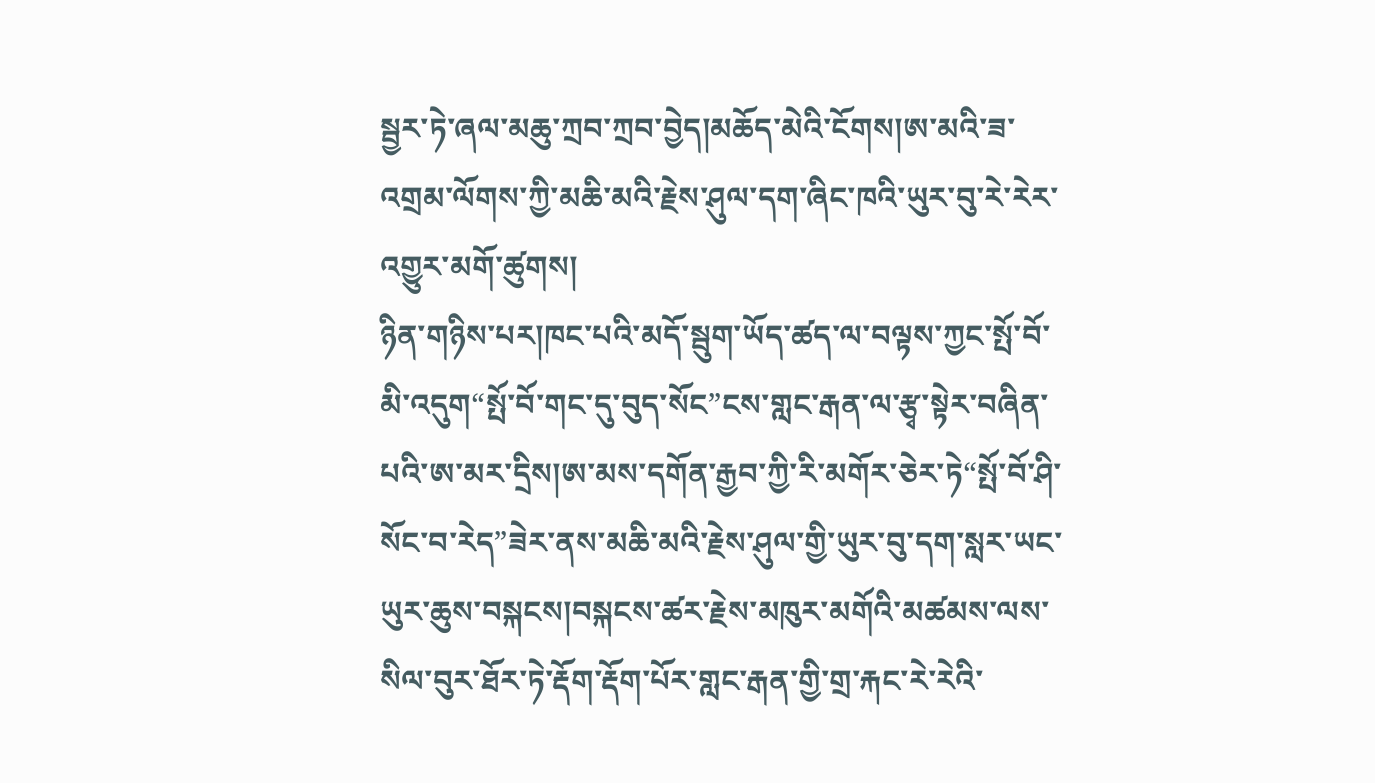སྦྱར་ཏེ་ཞལ་མཆུ་ཀྲབ་ཀྲབ་བྱེད།མཆོད་མེའི་ངོགས།ཨ་མའི་ཟ་འགྲམ་ལོགས་ཀྱི་མཆི་མའི་རྗེས་ཤུལ་དག་ཞིང་ཁའི་ཡུར་བུ་རེ་རེར་འགྱུར་མགོ་ཚུགས།
ཉིན་གཉིས་པར།ཁང་པའི་མདོ་སྦུག་ཡོད་ཚད་ལ་བལྟས་ཀྱང་སྤོ་བོ་མི་འདུག“སྤོ་བོ་གང་དུ་བུད་སོང”ངས་གླང་རྒན་ལ་རྩྭ་སྟེར་བཞིན་པའི་ཨ་མར་དྲིས།ཨ་མས་དགོན་རྒྱབ་ཀྱི་རི་མགོར་ཅེར་ཏེ“སྤོ་བོ་ཤི་སོང་བ་རེད”ཟེར་ནས་མཆི་མའི་རྗེས་ཤུལ་གྱི་ཡུར་བུ་དག་སླར་ཡང་ཡུར་ཆུས་བསྐངས།བསྐངས་ཚར་རྗེས་མཁུར་མགོའི་མཚམས་ལས་སིལ་བུར་ཐོར་ཏེ་རྡོག་རྡོག་པོར་གླང་རྒན་གྱི་གྲ་རྐང་རེ་རེའི་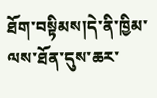ཐོག་བསྟིམས།དེ་ནི་ཁྱིམ་ལས་ཐོན་དུས་ཆར་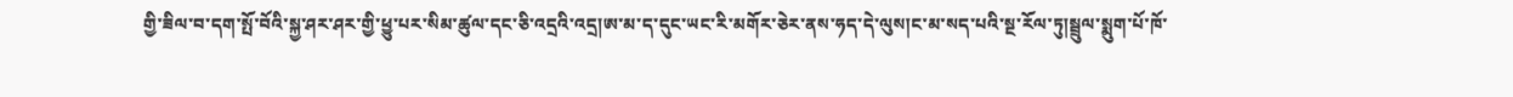གྱི་ཟིལ་བ་དག་སྤོ་བོའི་སྐྱ་ཤར་ཤར་གྱི་ཕྱུ་པར་སིམ་ཚུལ་དང་ཅི་འདྲའི་འདྲ།ཨ་མ་ད་དུང་ཡང་རི་མགོར་ཅེར་ནས་ཧད་དེ་ལུས།ང་མ་སད་པའི་སྔ་རོལ་ཏུ།སྦྲུལ་སྨུག་པོ་ཁོ་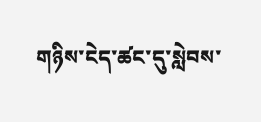གཉིས་ངེད་ཚང་དུ་སླེབས་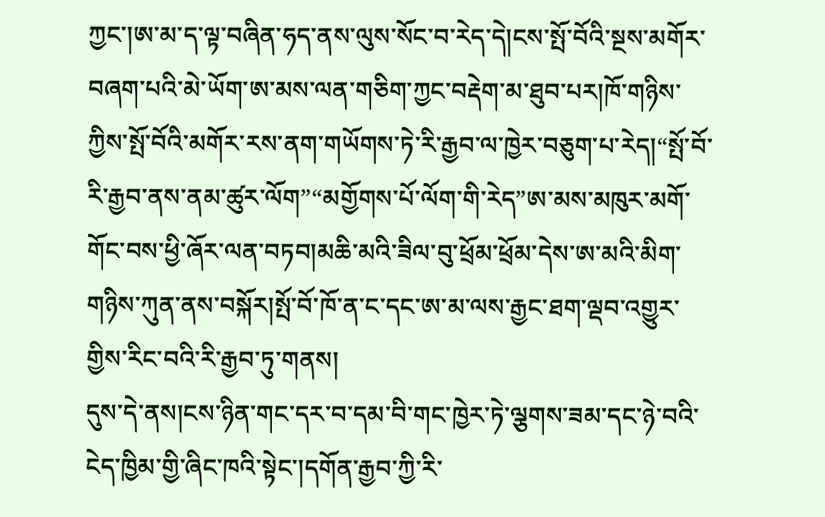ཀྱང་།ཨ་མ་ད་ལྟ་བཞིན་ཧད་ནས་ལུས་སོང་བ་རེད་དེ།ངས་སྤོ་བོའི་སྔས་མགོར་བཞག་པའི་མེ་ཡོག་ཨ་མས་ལན་གཅིག་ཀྱང་བརྡེག་མ་ཐུབ་པར།ཁོ་གཉིས་ཀྱིས་སྤོ་བོའི་མགོར་རས་ནག་གཡོགས་ཏེ་རི་རྒྱབ་ལ་ཁྱེར་བཅུག་པ་རེད།“སྤོ་བོ་རི་རྒྱབ་ནས་ནམ་ཚུར་ལོག”“མགྱོགས་པོ་ལོག་གི་རེད”ཨ་མས་མཁུར་མགོ་གོང་བས་ཕྱི་ཞོར་ལན་བཏབ།མཆི་མའི་ཟིལ་བུ་ཕྲོམ་ཕྲོམ་དེས་ཨ་མའི་མིག་གཉིས་ཀུན་ནས་བསྐོར།སྤོ་བོ་ཁོ་ན་ང་དང་ཨ་མ་ལས་རྒྱང་ཐག་ལྡབ་འགྱུར་གྱིས་རིང་བའི་རི་རྒྱབ་ཏུ་གནས།
དུས་དེ་ནས།ངས་ཉིན་གང་དར་བ་དམ་བི་གང་ཁྱེར་ཏེ་ལྕགས་ཟམ་དང་ཉེ་བའི་ངེད་ཁྱིམ་གྱི་ཞིང་ཁའི་སྟེང་།དགོན་རྒྱབ་ཀྱི་རི་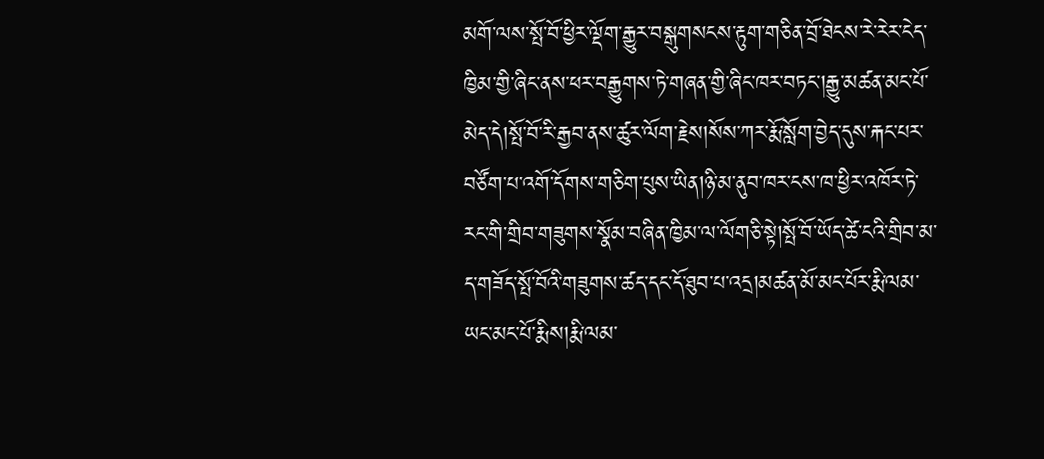མགོ་ལས་སྤོ་བོ་ཕྱིར་ལྡོག་རྒྱུར་བསྒུགསངས་རྟུག་གཅིན་བྲོ་ཐེངས་རེ་རེར་ངེད་ཁྱིམ་གྱི་ཞིང་ནས་ཕར་བརྒྱུགས་ཏེ་གཞན་གྱི་ཞིང་ཁར་བཏང་།རྒྱུ་མཚན་མང་པོ་མེད་དེ།སྤོ་བོ་རི་རྒྱབ་ནས་ཚུར་ལོག་རྗེས།སོས་ཀར་རྨོ་སློག་བྱེད་དུས་རྐང་པར་བཙོག་པ་འགོ་དོགས་གཅིག་པུས་ཡིན།ཉི་མ་ནུབ་ཁར་ངས་ཁ་ཕྱིར་འཁོར་ཏེ་རང་གི་གྲིབ་གཟུགས་སྣོམ་བཞིན་ཁྱིམ་ལ་ལོགཅི་སྟེ།སྤོ་བོ་ཡོད་ཚེ་ངའི་གྲིབ་མ་ད་གཟོད་སྤོ་བོའི་གཟུགས་ཚད་དང་དོ་ཐུབ་པ་འདྲ།མཚན་མོ་མང་པོར་རྨི་ལམ་ཡང་མང་པོ་རྨིས།རྨི་ལམ་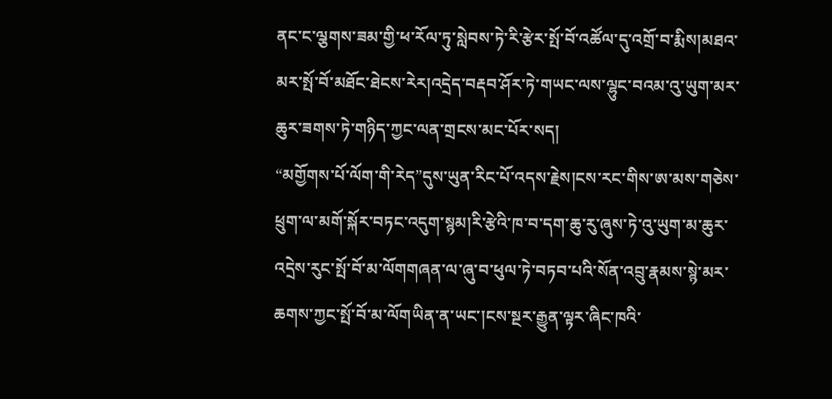ནང་ང་ལྕགས་ཟམ་གྱི་ཕ་རོལ་ཏུ་སླེབས་ཏེ་རི་རྩེར་སྤོ་བོ་འཚོལ་དུ་འགྲོ་བ་རྨིས།མཐའ་མར་སྤོ་བོ་མཐོང་ཐེངས་རེར།འདྲེད་བརྡབ་ཤོར་ཏེ་གཡང་ལས་ལྷུང་བའམ་འུ་ཡུག་མར་ཆུར་ཟགས་ཏེ་གཉིད་ཀྱང་ལན་གྲངས་མང་པོར་སད།
“མགྱོགས་པོ་ལོག་གི་རེད”དུས་ཡུན་རིང་པོ་འདས་རྗེས།ངས་རང་གིས་ཨ་མས་གཅེས་ཕྲུག་ལ་མགོ་སྐོར་བཏང་འདུག་སྙམ།རི་རྩེའི་ཁ་བ་དག་ཆུ་རུ་ཞུས་ཏེ་འུ་ཡུག་མ་ཆུར་འདྲེས་རུང་སྤོ་བོ་མ་ལོགགཞན་ལ་ཞུ་བ་ཕུལ་ཏེ་བཏབ་པའི་སོན་འབྲུ་རྣམས་སྙེ་མར་ཆགས་ཀྱང་སྤོ་བོ་མ་ལོགཡིན་ན་ཡང་།ངས་སྔར་རྒྱུན་ལྟར་ཞིང་ཁའི་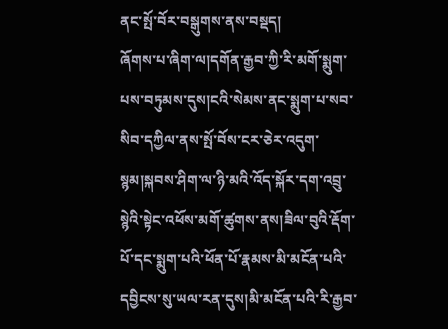ནང་སྤོ་བོར་བསྒུགས་ནས་བསྡད།
ཞོགས་པ་ཞིག་ལ།དགོན་རྒྱབ་ཀྱི་རི་མགོ་སྨུག་པས་བཏུམས་དུས།ངའི་སེམས་ནང་སྨུག་པ་སབ་སིབ་དཀྱིལ་ནས་སྤོ་བོས་ངར་ཅེར་འདུག་སྙམ།སྐབས་ཤིག་ལ་ཉི་མའི་འོད་སྐོར་དག་འབྲུ་སྙེའི་སྟེང་འཕོས་མགོ་ཚུགས་ནས།ཟིལ་བུའི་རྡོག་པོ་དང་སྨུག་པའི་ཕོན་པོ་རྣམས་མི་མངོན་པའི་དབྱིངས་སུ་ཡལ་རན་དུས།མི་མངོན་པའི་རི་རྒྱབ་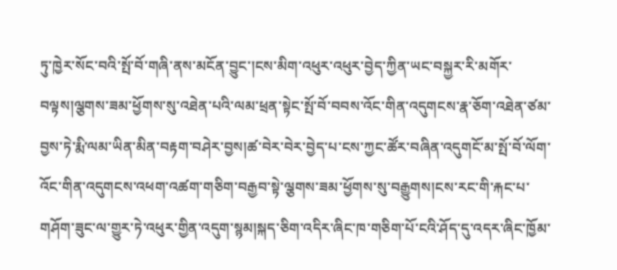ཏུ་ཁྱེར་སོང་བའི་སྤོ་བོ་གཞི་ནས་མངོན་བྱུང་།ངས་མིག་འཕུར་འཕུར་བྱེད་ཀྱིན་ཡང་བསྐྱར་རི་མགོར་བལྟས།ལྕགས་ཟམ་ཕྱོགས་སུ་འཐེན་པའི་ལམ་ཕྲན་སྟེང་སྤོ་བོ་བབས་འོང་གིན་འདུགངས་རྣ་ཅོག་འཐེན་ཙམ་བྱས་ཏེ་རྨི་ལམ་ཡིན་མིན་བརྟག་བཤེར་བྱས།ཚ་བེར་བེར་བྱེད་པ་ངས་ཀྱང་ཚོར་བཞིན་འདུགངོ་མ་སྤོ་བོ་ལོག་འོང་གིན་འདུགངས་འཕག་འཚག་གཅིག་བརྒྱབ་སྟེ་ལྕགས་ཟམ་ཕྱོགས་སུ་བརྒྱུགས།ངས་རང་གི་རྐང་པ་གཤོག་ཟུང་ལ་གྱུར་ཏེ་འཕུར་གྱིན་འདུག་སྙམ།སྐད་ཅིག་འདིར་ཞིང་ཁ་གཅིག་པོ་ངའི་ཤོད་དུ་འདར་ཞིང་ཁྱོམ་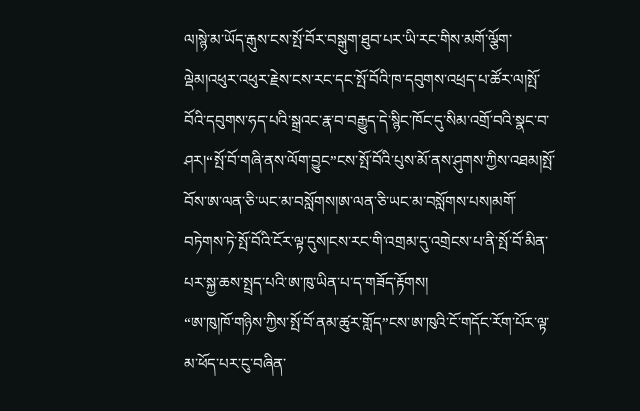ལ།སྙེ་མ་ཡོད་རྒུས་ངས་སྤོ་བོར་བསྒུག་ཐུབ་པར་ཡི་རང་གིས་མགོ་ལྕོག་ལྡེམ།འཕུར་འཕུར་རྗེས་ངས་རང་དང་སྤོ་བོའི་ཁ་དབུགས་འཕྲད་པ་ཚོར་ལ།སྤོ་བོའི་དབུགས་ཧད་པའི་སྒྲའང་རྣ་བ་བརྒྱུད་དེ་སྙིང་ཁོང་དུ་སིམ་འགྲོ་བའི་སྣང་བ་ཤར།“སྤོ་བོ་གཞི་ནས་ལོག་བྱུང”ངས་སྤོ་བོའི་པུས་མོ་ནས་ཤུགས་ཀྱིས་འཐམ།སྤོ་བོས་ཨ་ལན་ཅི་ཡང་མ་བསློགས།ཨ་ལན་ཅི་ཡང་མ་བསློགས་པས།མགོ་བཏེགས་ཏེ་སྤོ་བོའི་ངོར་ལྟ་དུས།ངས་རང་གི་འགྲམ་དུ་འགྲེངས་པ་ནི་སྤོ་བོ་མིན་པར་སྐྱ་ཆས་སྤྲད་པའི་ཨ་ཁུ་ཡིན་པ་ད་གཟོད་རྟོགས།
“ཨ་ཁུ།ཁོ་གཉིས་ཀྱིས་སྤོ་བོ་ནམ་ཚུར་གློད”ངས་ཨ་ཁུའི་ངོ་གདོང་རོག་པོར་ལྟ་མ་ཕོད་པར་ངུ་བཞིན་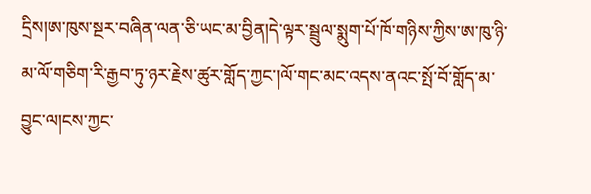དྲིས།ཨ་ཁུས་སྔར་བཞིན་ལན་ཅི་ཡང་མ་བྱིན།དེ་ལྟར་སྦྲུལ་སྨུག་པོ་ཁོ་གཉིས་ཀྱིས་ཨ་ཁུ་ཉི་མ་ལོ་གཅིག་རི་རྒྱབ་ཏུ་ཉར་རྗེས་ཚུར་གློད་ཀྱང་།ལོ་གང་མང་འདས་ནའང་སྤོ་བོ་གློད་མ་བྱུང་ལ།ངས་ཀྱང་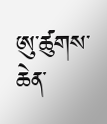ཨུ་ཚུགས་ཆེན་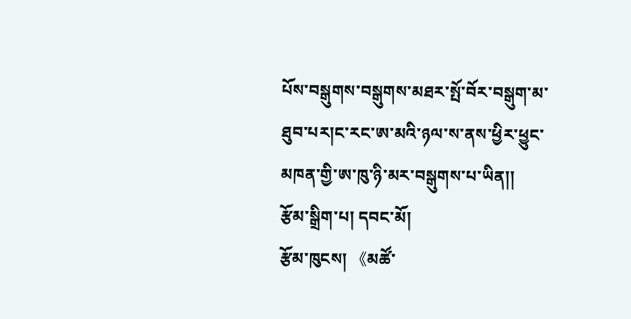པོས་བསྒུགས་བསྒུགས་མཐར་སྤོ་བོར་བསྒུག་མ་ཐུབ་པར།ང་རང་ཨ་མའི་ཉལ་ས་ནས་ཕྱིར་ཕྱུང་མཁན་གྱི་ཨ་ཁུ་ཉི་མར་བསྒུགས་པ་ཡིན།།
རྩོམ་སྒྲིག་པ། དབང་མོ།
རྩོམ་ཁུངས། 《མཚོ་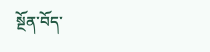སྔོན་བོད་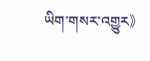ཡིག་གསར་འགྱུར》